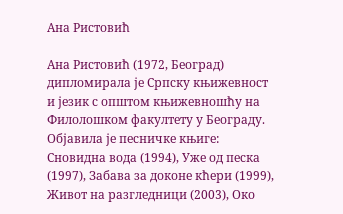Ана Ристовић

Ана Ристовић (1972, Београд) дипломирала је Српску књижевност и језик с општом књижевношћу на Филолошком факултету у Београду. Објавила је песничке књиге: Сновидна вода (1994), Уже од песка (1997), Забава за доконе кћери (1999), Живот на разгледници (2003), Око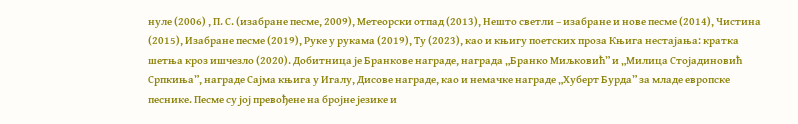нуле (2006) , П. С. (изабране песме, 2009), Метеорски отпад (2013), Нешто светли – изабране и нове песме (2014), Чистина (2015), Изабране песме (2019), Руке у рукама (2019), Ту (2023), као и књигу поетских проза Књига нестајања: кратка шетња кроз ишчезло (2020). Добитница је Бранкове награде, награда „Бранко Миљковић” и „Милица Стојадиновић Српкиња”, награде Сајма књига у Игалу, Дисове награде, као и немачке награде „Хуберт Бурда” за младе европске песнике. Песме су јој превођене на бројне језике и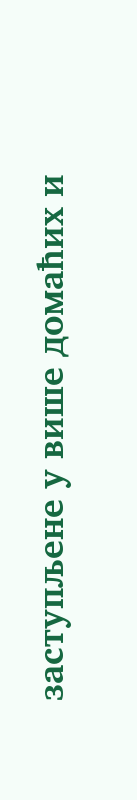заступљене у више домаћих и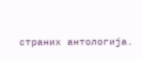страних антологија.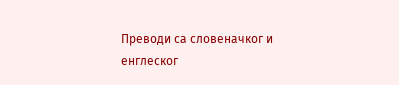Преводи са словеначког и енглеског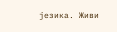језика. Живи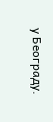у Београду.